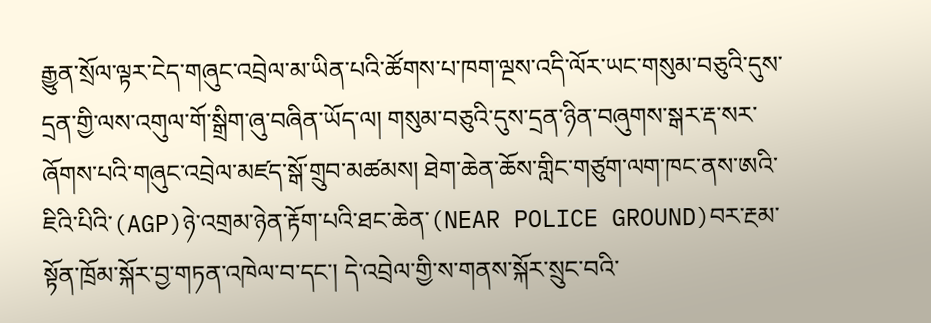རྒྱུན་སྲོལ་ལྟར་ངེད་གཞུང་འབྲེལ་མ་ཡིན་པའི་ཚོགས་པ་ཁག་ལྔས་འདི་ལོར་ཡང་གསུམ་བཅུའི་དུས་དྲན་གྱི་ལས་འགུལ་གོ་སྒྲིག་ཞུ་བཞིན་ཡོད་ལ། གསུམ་བཅུའི་དུས་དྲན་ཉིན་བཞུགས་སྒར་རྡ་སར་ཞོགས་པའི་གཞུང་འབྲེལ་མཛད་སྒོ་གྲུབ་མཚམས། ཐེག་ཆེན་ཆོས་གླིང་གཙུག་ལག་ཁང་ནས་ཨའི་ཇིའི་པིའི་(AGP)ཉེ་འགྲམ་ཉེན་རྟོག་པའི་ཐང་ཆེན་(NEAR POLICE GROUND)བར་རྔམ་སྟོན་ཁྲོམ་སྐོར་བྱ་གཏན་འཁེལ་བ་དང་། དེ་འབྲེལ་གྱི་ས་གནས་སྐོར་སྲུང་བའི་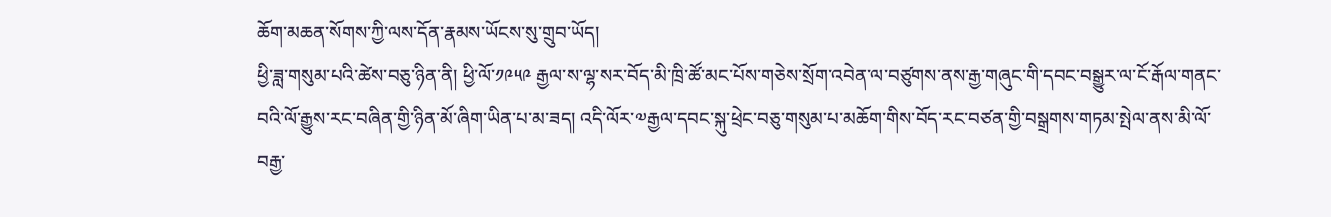ཆོག་མཆན་སོགས་ཀྱི་ལས་དོན་རྣམས་ཡོངས་སུ་གྲུབ་ཡོད།
ཕྱི་ཟླ་གསུམ་པའི་ཚེས་བཅུ་ཉིན་ནི། ཕྱི་ལོ་༡༩༥༩ རྒྱལ་ས་ལྷ་སར་བོད་མི་ཁྲི་ཚོ་མང་པོས་གཅེས་སྲོག་འབེན་ལ་བཙུགས་ནས་རྒྱ་གཞུང་གི་དབང་བསྒྱུར་ལ་ངོ་རྒོལ་གནང་བའི་ལོ་རྒྱུས་རང་བཞིན་གྱི་ཉིན་མོ་ཞིག་ཡིན་པ་མ་ཟད། འདི་ལོར་༧རྒྱལ་དབང་སྐུ་ཕྲེང་བཅུ་གསུམ་པ་མཆོག་གིས་བོད་རང་བཙན་གྱི་བསྒྲགས་གཏམ་སྤེལ་ནས་མི་ལོ་བརྒྱ་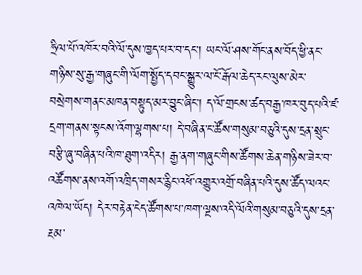ཧྲིལ་པོ་འཁོར་བའི་ལོ་དུས་ཁྱད་པར་བ་དང་། ཡང་ལོ་ཤས་གོང་ནས་བོད་ཕྱི་ནང་གཉིས་སུ་རྒྱ་གཞུང་གི་ལོག་སྤྱོད་དབང་སྒྱུར་ལ་ངོ་རྒོལ་ཆེད་རང་ལུས་མེར་བསྲེགས་གནང་མཁན་བསྟུད་མར་བྱུང་ཞིང་། ད་ལོ་གྲངས་ཚད་བརྒྱ་ཁར་བུད་པའི་ཛ་དྲག་གནས་སྟངས་འོག་ལྷགས་པ། དེ་བཞིན་ང་ཚོས་གསུམ་བཅུའི་དུས་དྲན་སྲུང་བརྩི་ཞུ་བཞིན་པའི་ཁ་ཐུག་འདིར། རྒྱ་ནག་གཞུང་གིས་ཚོགས་ཆེན་གཉིས་ཟེར་བ་འཚོགས་ནས་འགོ་འཁྲིད་གསར་རྙིང་འཕོ་འགྱུར་འགྲོ་བཞིན་པའི་དུས་ཚོད་ལའང་འཁེལ་ཡོད། དེར་བརྟེན་ངེད་ཚོགས་པ་ཁག་ལྔས་འདི་ལོའི་གསུམ་བཅུའི་དུས་དྲན་རྔམ་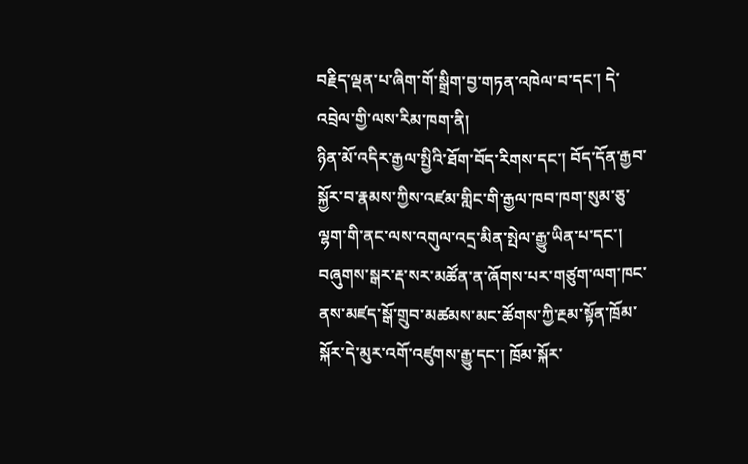བརྗིད་ལྡན་པ་ཞིག་གོ་སྒྲིག་བྱ་གཏན་འཁེལ་བ་དང་། དེ་འབྲེལ་གྱི་ལས་རིམ་ཁག་ནི།
ཉིན་མོ་འདིར་རྒྱལ་སྤྱིའི་ཐོག་བོད་རིགས་དང་། བོད་དོན་རྒྱབ་སྐྱོར་བ་རྣམས་ཀྱིས་འཛམ་གླིང་གི་རྒྱལ་ཁབ་ཁག་སུམ་ཅུ་ལྷག་གི་ནང་ལས་འགུལ་འདྲ་མིན་སྤེལ་རྒྱུ་ཡིན་པ་དང་། བཞུགས་སྒར་རྡ་སར་མཚོན་ན་ཞོགས་པར་གཙུག་ལག་ཁང་ནས་མཛད་སྒོ་གྲུབ་མཚམས་མང་ཚོགས་ཀྱི་རྔམ་སྟོན་ཁྲོམ་སྐོར་དེ་མུར་འགོ་འཛུགས་རྒྱུ་དང་། ཁྲོམ་སྐོར་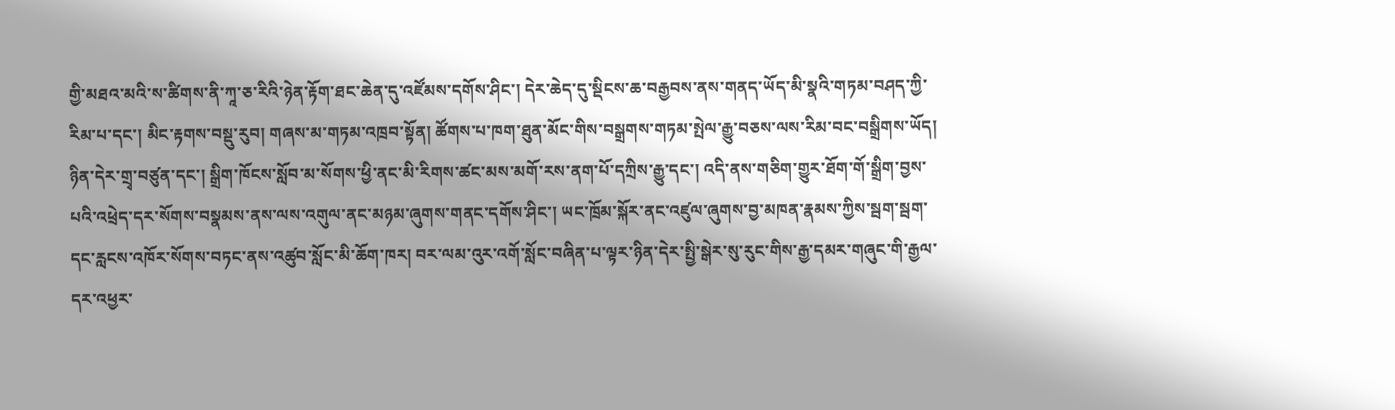གྱི་མཐའ་མའི་ས་ཚིགས་ནི་ཀཱ་ཅ་རིའི་ཉེན་རྟོག་ཐང་ཆེན་དུ་འཛོམས་དགོས་ཤིང་། དེར་ཆེད་དུ་སྡིངས་ཆ་བརྒྱབས་ནས་གནད་ཡོད་མི་སྣའི་གཏམ་བཤད་ཀྱི་རིམ་པ་དང་། མིང་རྟགས་བསྡུ་རུབ། གཞས་མ་གཏམ་འཁྲབ་སྟོན། ཚོགས་པ་ཁག་ཐུན་མོང་གིས་བསྒྲགས་གཏམ་སྤེལ་རྒྱུ་བཅས་ལས་རིམ་བང་བསྒྲིགས་ཡོད། ཉིན་དེར་གྲྭ་བཙུན་དང་། སྒྲིག་ཁོངས་སློབ་མ་སོགས་ཕྱི་ནང་མི་རིགས་ཚང་མས་མགོ་རས་ནག་པོ་དཀྲིས་རྒྱུ་དང་། འདི་ནས་གཅིག་གྱུར་ཐོག་གོ་སྒྲིག་བྱས་པའི་འཕྲེད་དར་སོགས་བསྣམས་ནས་ལས་འགུལ་ནང་མཉམ་ཞུགས་གནང་དགོས་ཤིང་། ཡང་ཁྲོམ་སྐོར་ནང་འཛུལ་ཞུགས་བྱ་མཁན་རྣམས་ཀྱིས་སྦག་སྦག་དང་རླངས་འཁོར་སོགས་བཏང་ནས་འཚུབ་སློང་མི་ཆོག་ཁར། བར་ལམ་འུར་འགོ་སློང་བཞིན་པ་ལྟར་ཉིན་དེར་སྤྱི་སྒེར་སུ་རུང་གིས་རྒྱ་དམར་གཞུང་གི་རྒྱལ་དར་འཕྱར་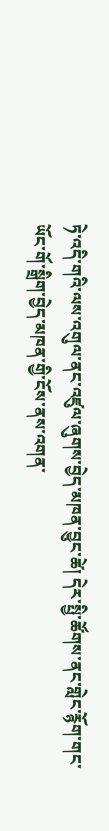ཏེ་འདི་གའི་ལས་འགུལ་ནང་འཛུལ་ཞུགས་བྱེད་མཁན་བྱུང་ཚེ། དེར་སྤྱི་ཚོགས་ནང་གླེང་རྙོག་གང་ཡོང་གོ་སྒྲིག་བྱེད་མཁན་གྱི་ངོས་ནས་འགན་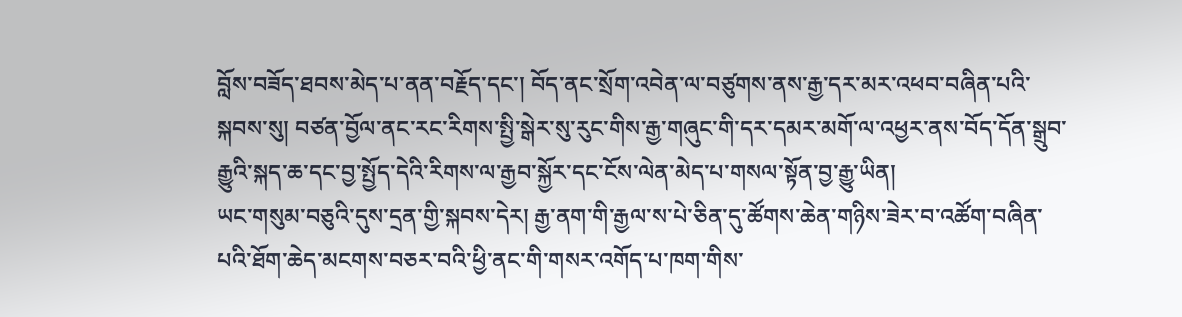བློས་བཟོད་ཐབས་མེད་པ་ནན་བརྗོད་དང་། བོད་ནང་སྲོག་འབེན་ལ་བཙུགས་ནས་རྒྱ་དར་མར་འཕབ་བཞིན་པའི་སྐབས་སུ། བཙན་བྱོལ་ནང་རང་རིགས་སྤྱི་སྒེར་སུ་རུང་གིས་རྒྱ་གཞུང་གི་དར་དམར་མགོ་ལ་འཕྱར་ནས་བོད་དོན་སྒྲུབ་རྒྱུའི་སྐད་ཆ་དང་བྱ་སྤྱོད་དེའི་རིགས་ལ་རྒྱབ་སྐྱོར་དང་ངོས་ལེན་མེད་པ་གསལ་སྟོན་བྱ་རྒྱུ་ཡིན།
ཡང་གསུམ་བཅུའི་དུས་དྲན་གྱི་སྐབས་དེར། རྒྱ་ནག་གི་རྒྱལ་ས་པེ་ཅིན་དུ་ཚོགས་ཆེན་གཉིས་ཟེར་བ་འཚོག་བཞིན་པའི་ཐོག་ཆེད་མངགས་བཅར་བའི་ཕྱི་ནང་གི་གསར་འགོད་པ་ཁག་གིས་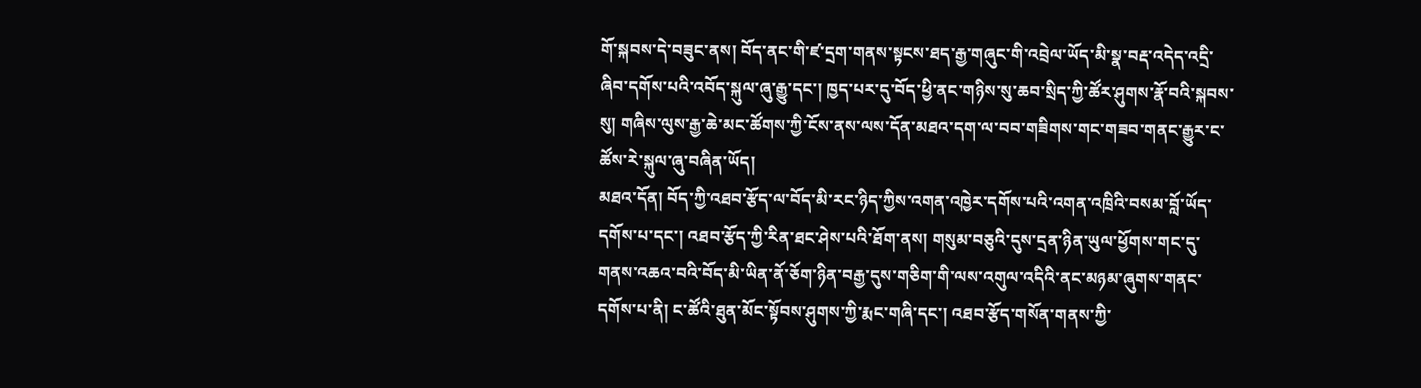གོ་སྐབས་དེ་བཟུང་ནས། བོད་ནང་གི་ཛ་དྲག་གནས་སྟངས་ཐད་རྒྱ་གཞུང་གི་འབྲེལ་ཡོད་མི་སྣ་བརྡ་འདེད་འདྲི་ཞིབ་དགོས་པའི་འབོད་སྐུལ་ཞུ་རྒྱུ་དང་། ཁྱད་པར་དུ་བོད་ཕྱི་ནང་གཉིས་སུ་ཆབ་སྲིད་ཀྱི་ཚོར་ཤུགས་རྣོ་བའི་སྐབས་སུ། གཞིས་ལུས་རྒྱ་ཆེ་མང་ཚོགས་ཀྱི་ངོས་ནས་ལས་དོན་མཐའ་དག་ལ་བབ་གཟིགས་གང་གཟབ་གནང་རྒྱུར་ང་ཚོས་རེ་སྐུལ་ཞུ་བཞིན་ཡོད།
མཐའ་དོན། བོད་ཀྱི་འཐབ་རྩོད་ལ་བོད་མི་རང་ཉིད་ཀྱིས་འགན་འཁྱེར་དགོས་པའི་འགན་འཁྲིའི་བསམ་བློ་ཡོད་དགོས་པ་དང་། འཐབ་རྩོད་ཀྱི་རིན་ཐང་ཤེས་པའི་ཐོག་ནས། གསུམ་བཅུའི་དུས་དྲན་ཉིན་ཡུལ་ཕྱོགས་གང་དུ་གནས་འཆའ་བའི་བོད་མི་ཡིན་ནོ་ཅོག་ཉིན་བརྒྱ་དུས་གཅིག་གི་ལས་འགུལ་འདིའི་ནང་མཉམ་ཞུགས་གནང་དགོས་པ་ནི། ང་ཚོའི་ཐུན་མོང་སྟོབས་ཤུགས་ཀྱི་རྨང་གཞི་དང་། འཐབ་རྩོད་གསོན་གནས་ཀྱི་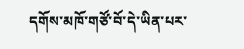དགོས་མཁོ་གཙོ་བོ་དེ་ཡིན་པར་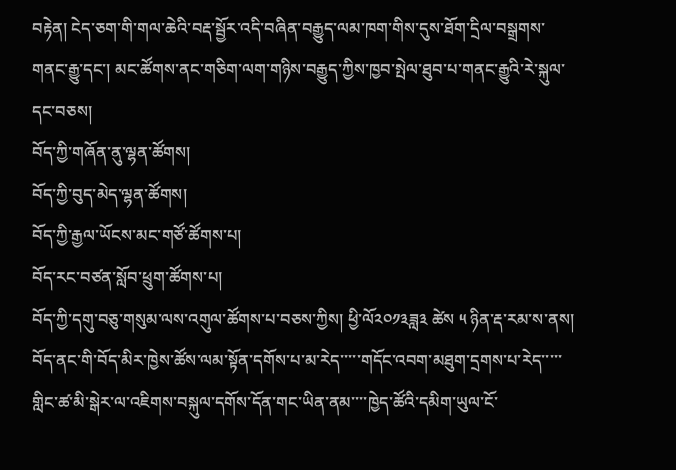བརྟེན། ངེད་ཅག་གི་གལ་ཆེའི་བརྡ་སྦྱོར་འདི་བཞིན་བརྒྱུད་ལམ་ཁག་གིས་དུས་ཐོག་དྲིལ་བསྒྲགས་གནང་རྒྱུ་དང་། མང་ཚོགས་ནང་གཅིག་ལག་གཉིས་བརྒྱུད་ཀྱིས་ཁྱབ་སྤེལ་ཐུབ་པ་གནང་རྒྱུའི་རེ་སྐུལ་དང་བཅས།
བོད་ཀྱི་གཞོན་ནུ་ལྷན་ཚོགས།
བོད་ཀྱི་བུད་མེད་ལྷན་ཚོགས།
བོད་ཀྱི་རྒྱལ་ཡོངས་མང་གཙོ་ཚོགས་པ།
བོད་རང་བཙན་སློབ་ཕྲུག་ཚོགས་པ།
བོད་ཀྱི་དགུ་བཅུ་གསུམ་ལས་འགུལ་ཚོགས་པ་བཅས་ཀྱིས། ཕྱི་ལོ༢༠༡༣ཟླ༣ ཚེས ༥ ཉིན་རྡ་རམ་ས་ནས།
བོད་ནང་གི་བོད་མིར་ཁྱེས་ཚོས་ལམ་སྟོན་དགོས་པ་མ་རེད་་་་་གདོང་འབག་མཐུག་དྲགས་པ་རེད་་་་་གླིང་ཚ་མི་སྒེར་ལ་འཇིགས་བསྐུལ་དགོས་དོན་གང་ཡིན་ནམ་་་་ཁྱེད་ཚོའི་དམིག་ཡུལ་ངོ་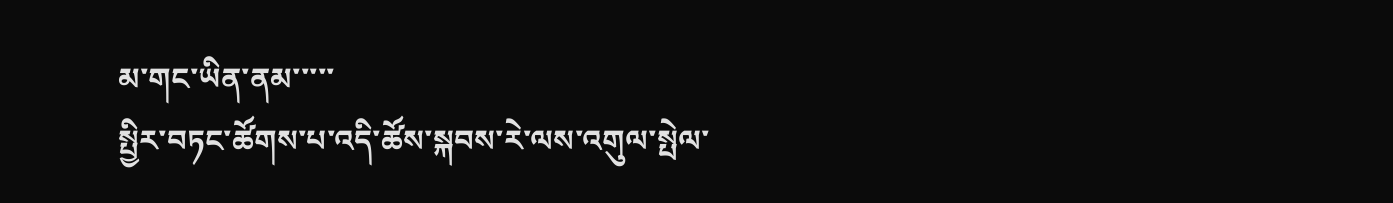མ་གང་ཡིན་ནམ་་་་་
སྤྱིར་བཏང་ཚོགས་པ་འདི་ཚོས་སྐབས་རེ་ལས་འགུལ་སྤེལ་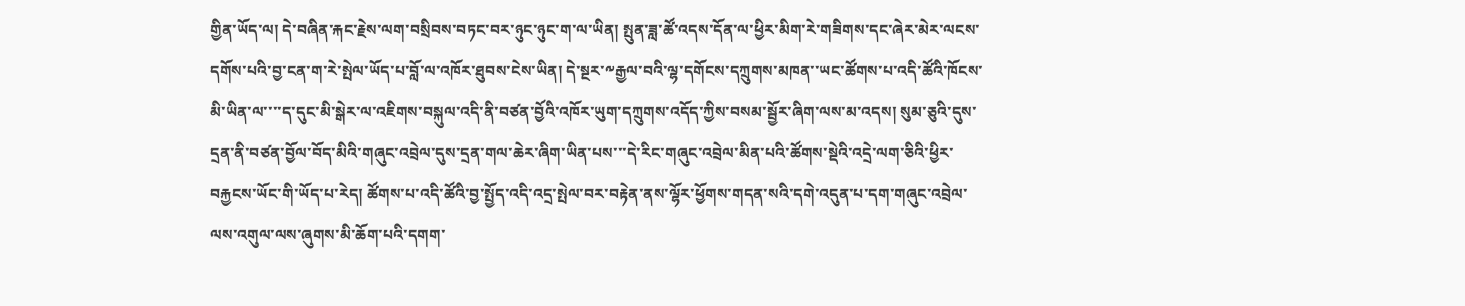གྱིན་ཡོད་ལ། དེ་བཞིན་རྐང་རྗེས་ལག་བསྲིབས་བཏང་བར་ཉུང་ཉུང་ག་ལ་ཡིན། སྤུན་ཟླ་ཚོ་འདས་དོན་ལ་ཕྱིར་མིག་རེ་གཟིགས་དང་ཞེར་མེར་ལངས་དགོས་པའི་བྱ་ངན་ག་རེ་སྤེལ་ཡོད་པ་བློ་ལ་འཁོར་ཐུབས་ངེས་ཡིན། དེ་སྔར་༸རྒྱལ་བའི་ལྷ་དགོངས་དཀྲུགས་མཁན་་ཡང་ཚོགས་པ་འདི་ཚོའི་ཁོངས་མི་ཡིན་ལ་་་་ད་དུང་མི་སྒེར་ལ་འཇིགས་བསྐུལ་འདི་ནི་བཙན་བྱོའི་འཁོར་ཡུག་དཀྲུགས་འདོད་ཀྱིས་བསམ་སྦྱོར་ཞིག་ལས་མ་འདས། སུམ་ཅུའི་དུས་དྲན་ནི་བཙན་བྱོལ་བོད་མིའི་གཞུང་འབྲེལ་དུས་དྲན་གལ་ཆེར་ཞིག་ཡིན་པས་་་དེ་རིང་གཞུང་འབྲེལ་མིན་པའི་ཚོགས་སྡེའི་འདྲེ་ལག་ཅིའི་ཕྱིར་བརྐྱངས་ཡོང་གི་ཡོད་པ་རེད། ཚོགས་པ་འདི་ཚོའི་བྱ་སྤྱོད་འདི་འདྲ་སྤེལ་བར་བརྟེན་ནས་ལྷོར་ཕྱོགས་གདན་སའི་དགེ་འདུན་པ་དག་གཞུང་འབྲེལ་ལས་འགུལ་ལས་ཞུགས་མི་ཆོག་པའི་དགག་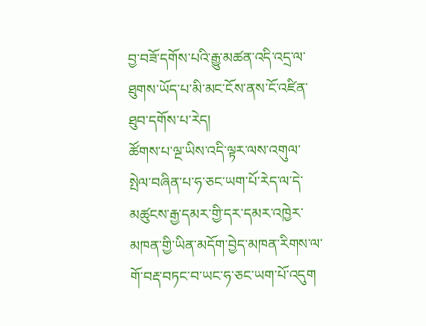བྱ་བཟོ་དགོས་པའི་རྒྱུ་མཚན་འདི་འདྲ་ལ་ཐུགས་ཡོད་པ་མི་མང་ངོས་ནས་ངོ་འཛིན་ཐུབ་དགོས་པ་རེད།
ཚོགས་པ་ལྔ་ཡིས་འདི་ལྟར་ལས་འགུལ་སྤེལ་བཞིན་པ་ཧ་ཅང་ཡག་པོ་རེད་ལ་དེ་མཚུངས་རྒྱ་དམར་གྱི་དར་དམར་འཁྱེར་མཁན་གྱི་ཡིན་མདོག་བྱེད་མཁན་རིགས་ལ་གོ་བརྡ་བཏང་བ་ཡང་ཧ་ཅང་ཡག་པོ་འདུག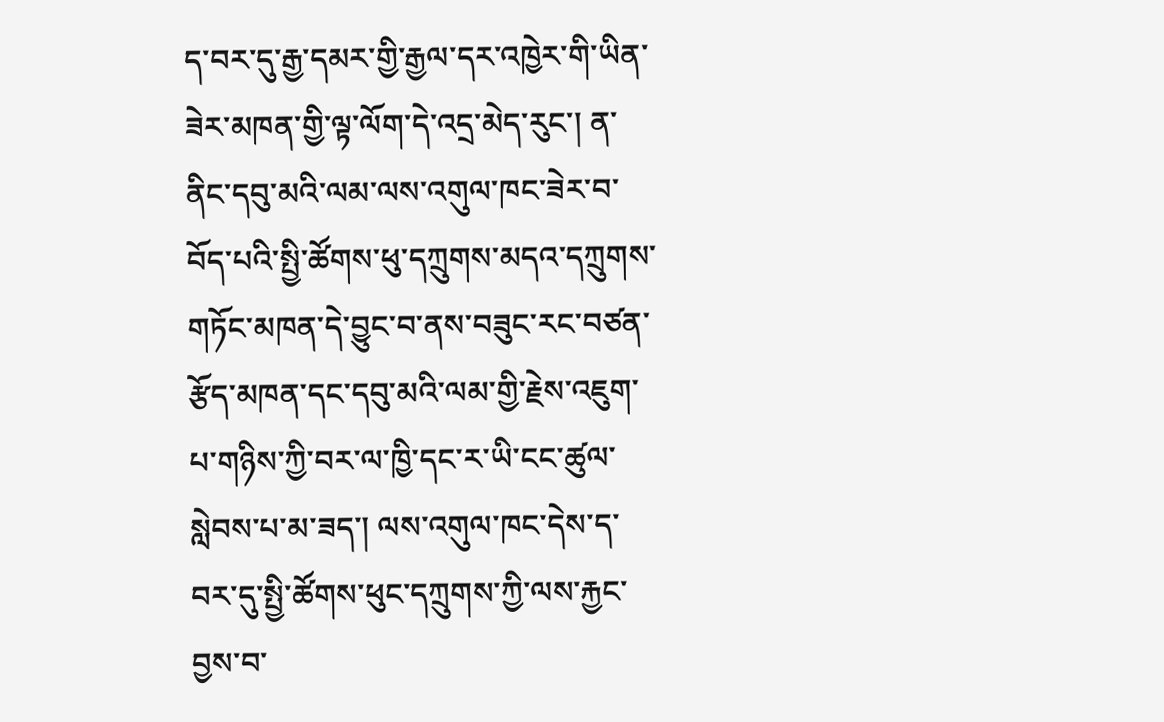ད་བར་དུ་རྒྱ་དམར་གྱི་རྒྱལ་དར་འཁྱེར་གི་ཡིན་ཟེར་མཁན་གྱི་ལྟ་ལོག་དེ་འདྲ་མེད་རུང་། ན་ནིང་དབུ་མའི་ལམ་ལས་འགུལ་ཁང་ཟེར་བ་བོད་པའི་སྤྱི་ཚོགས་ཕུ་དཀྲུགས་མདའ་དཀྲུགས་གཏོང་མཁན་དེ་བྱུང་བ་ནས་བཟུང་རང་བཙན་རྩོད་མཁན་དང་དབུ་མའི་ལམ་གྱི་རྗེས་འཇུག་པ་གཉིས་ཀྱི་བར་ལ་ཁྱི་དང་ར་ཡི་ངང་ཚུལ་སླེབས་པ་མ་ཟད་། ལས་འགུལ་ཁང་དེས་ད་བར་དུ་སྤྱི་ཚོགས་ཕུང་དཀྲུགས་ཀྱི་ལས་རྐྱང་བྱས་བ་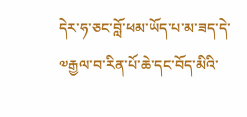དེར་ཧ་ཅང་བློ་ཕམ་ཡོད་པ་མ་ཟད་དེ་༧རྒྱལ་བ་རིན་པོ་ཆེ་དང་བོད་མིའི་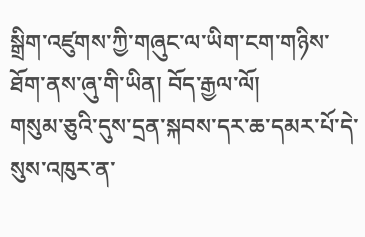སྒྲིག་འཛུགས་ཀྱི་གཞུང་ལ་ཡིག་ངག་གཉིས་ཐོག་ནས་ཞུ་གི་ཡིན། བོད་རྒྱལ་ལོ།
གསུམ་ཅུའི་དུས་དྲན་སྐབས་དར་ཆ་དམར་པོ་དེ་སུས་འཁུར་ན་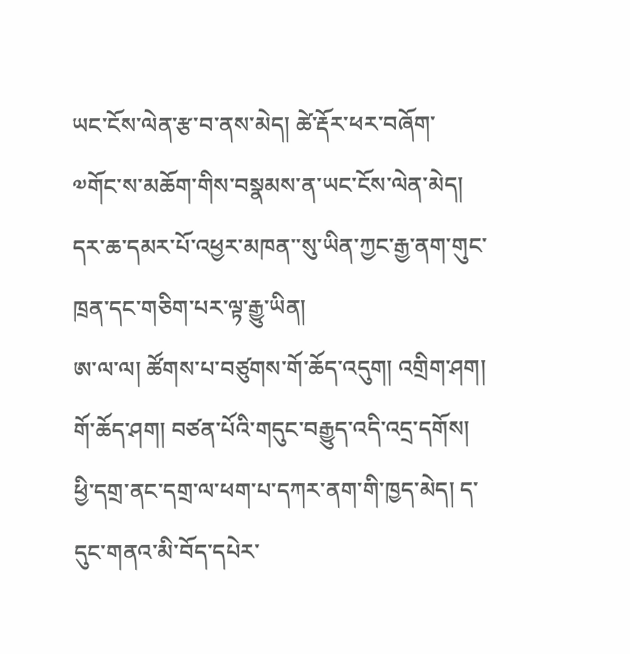ཡང་ངོས་ལེན་རྩ་བ་ནས་མེད། ཚེ་རྡོར་ཕར་བཞོག་༧གོང་ས་མཆོག་གིས་བསྣམས་ན་ཡང་ངོས་ལེན་མེད། དར་ཆ་དམར་པོ་འཕྱར་མཁན་་སུ་ཡིན་ཀྱང་རྒྱ་ནག་གུང་ཁྲན་དང་གཅིག་པར་ལྟ་རྒྱུ་ཡིན།
ཨ་ལ་ལ། ཚོགས་པ་བཙུགས་གོ་ཆོད་འདུག། འགྲིག་ཤག། གོ་ཆོད་ཤག། བཙན་པོའི་གདུང་བརྒྱུད་འདི་འདྲ་དགོས།
ཕྱི་དགྲ་ནང་དགྲ་ལ་ཕག་པ་དཀར་ནག་གི་ཁྱད་མེད། ད་དུང་གནའ་མི་བོད་དཔེར་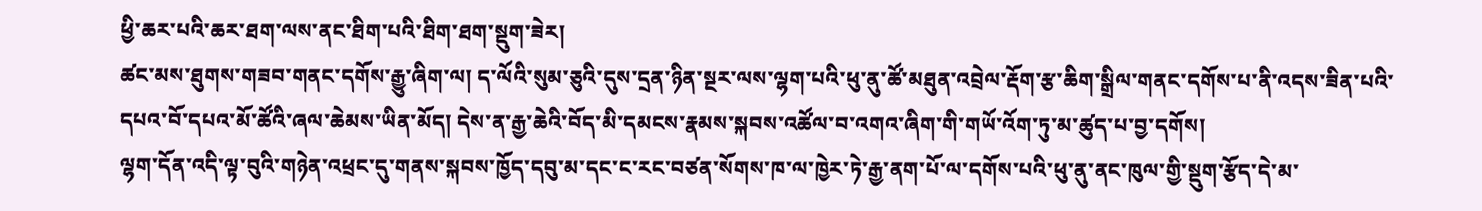ཕྱི་ཆར་པའི་ཆར་ཐག་ལས་ནང་ཐིག་པའི་ཐིག་ཐག་སྡུག་ཟེར།
ཚང་མས་ཐུགས་གཟབ་གནང་དགོས་རྒྱུ་ཞིག་ལ། ད་ལོའི་སུམ་ཅུའི་དུས་དྲན་ཉིན་སྔར་ལས་ལྷག་པའི་ཕུ་ནུ་ཚོ་མཐུན་འབྲེལ་རྡོག་རྩ་ཆིག་སྒྲིལ་གནང་དགོས་པ་ནི་འདས་ཟིན་པའི་དཔའ་བོ་དཔའ་མོ་ཚོའི་ཞལ་ཆེམས་ཡིན་མོད། དེས་ན་རྒྱ་ཆེའི་བོད་མི་དམངས་རྣམས་སྐབས་འཚོལ་བ་འགའ་ཞིག་གི་གཡོ་འོག་ཏུ་མ་ཚུད་པ་བྱ་དགོས།
ལྷག་དོན་འདི་ལྟ་བུའི་གཉེན་འཕྲང་དུ་གནས་སྐབས་ཁྱོད་དབུ་མ་དང་ང་རང་བཙན་སོགས་ཁ་ལ་ཁྱེར་ཏེ་རྒྱ་ནག་པོ་ལ་དགོས་པའི་ཕུ་ནུ་ནང་ཁུལ་གྱི་སྡུག་རྩོད་དེ་མ་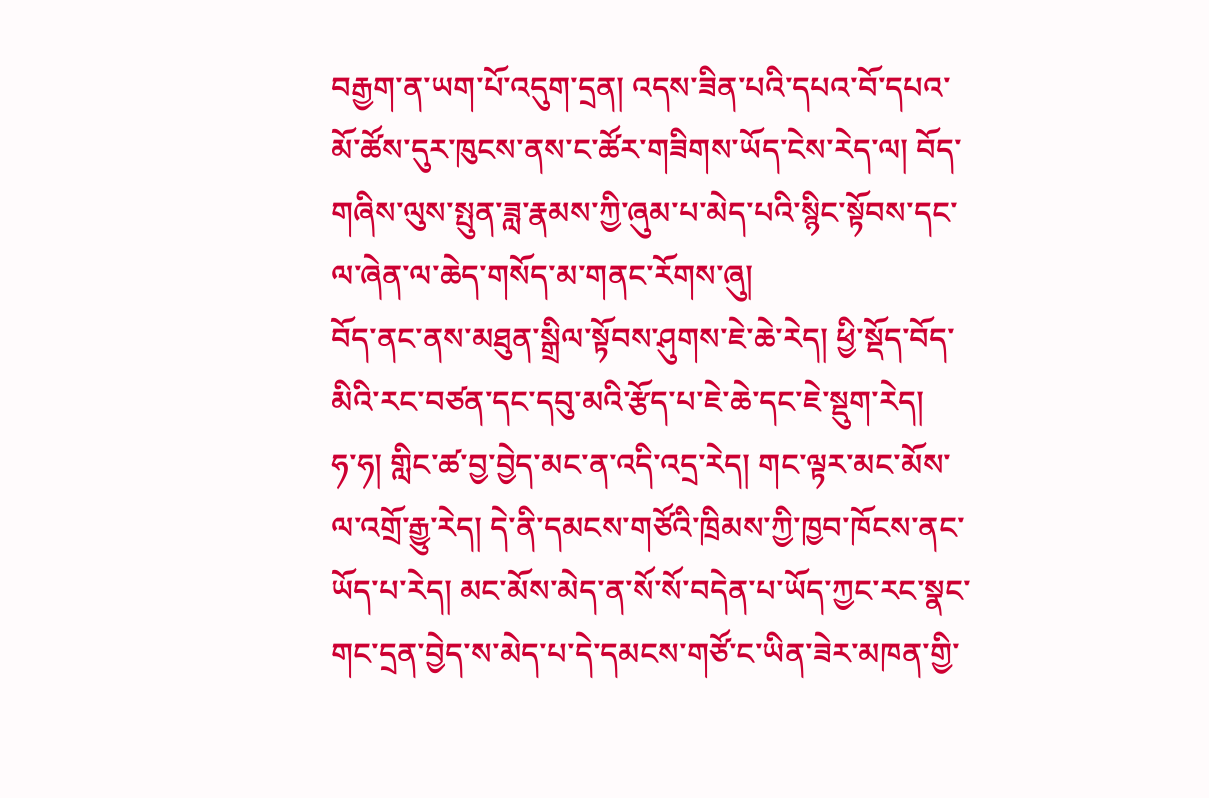བརྒྱག་ན་ཡག་པོ་འདུག་དྲན། འདས་ཟིན་པའི་དཔའ་བོ་དཔའ་མོ་ཚོས་དུར་ཁུངས་ནས་ང་ཚོར་གཟིགས་ཡོད་ངེས་རེད་ལ། བོད་གཞིས་ལུས་སྤུན་ཟླ་རྣམས་ཀྱི་ཞུམ་པ་མེད་པའི་སྙིང་སྟོབས་དང་ལ་ཞེན་ལ་ཆེད་གསོད་མ་གནང་རོགས་ཞུ།
བོད་ནང་ནས་མཐུན་སྒྲིལ་སྟོབས་ཤུགས་ཇེ་ཆེ་རེད། ཕྱི་སྡོད་བོད་མིའི་རང་བཙན་དང་དབུ་མའི་རྩོད་པ་ཇེ་ཆེ་དང་ཇེ་སྡུག་རེད།
ཧ་ཧ། གླིང་ཚ་བྱ་བྱེད་མང་ན་འདི་འདྲ་རེད། གང་ལྟར་མང་མོས་ལ་འགྲོ་རྒྱུ་རེད། དེ་ནི་དམངས་གཙོའི་ཁྲིམས་ཀྱི་ཁྱབ་ཁོངས་ནང་ཡོད་པ་རེད། མང་མོས་མེད་ན་སོ་སོ་བདེན་པ་ཡོད་ཀྱང་རང་སྣང་གང་དྲན་བྱེད་ས་མེད་པ་དེ་དམངས་གཙོ་ང་ཡིན་ཟེར་མཁན་གྱི་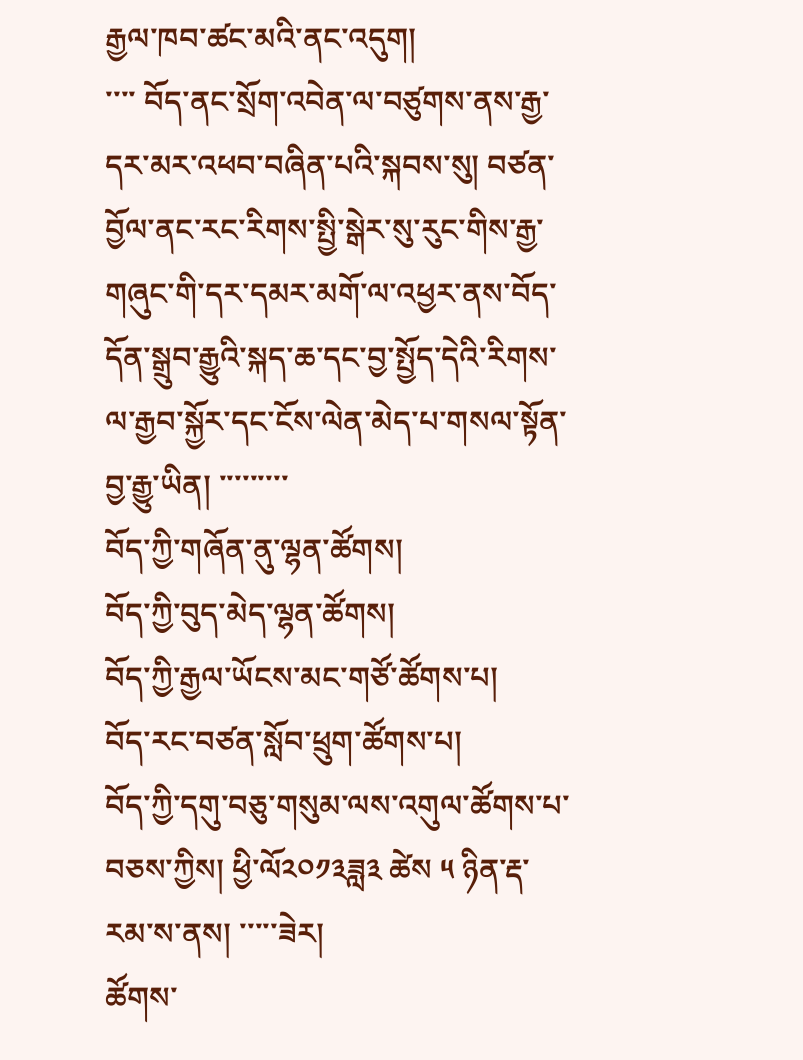རྒྱལ་ཁབ་ཚང་མའི་ནང་འདུག།
་་་་ བོད་ནང་སྲོག་འབེན་ལ་བཙུགས་ནས་རྒྱ་དར་མར་འཕབ་བཞིན་པའི་སྐབས་སུ། བཙན་བྱོལ་ནང་རང་རིགས་སྤྱི་སྒེར་སུ་རུང་གིས་རྒྱ་གཞུང་གི་དར་དམར་མགོ་ལ་འཕྱར་ནས་བོད་དོན་སྒྲུབ་རྒྱུའི་སྐད་ཆ་དང་བྱ་སྤྱོད་དེའི་རིགས་ལ་རྒྱབ་སྐྱོར་དང་ངོས་ལེན་མེད་པ་གསལ་སྟོན་བྱ་རྒྱུ་ཡིན། ་་་་་་་་་
བོད་ཀྱི་གཞོན་ནུ་ལྷན་ཚོགས།
བོད་ཀྱི་བུད་མེད་ལྷན་ཚོགས།
བོད་ཀྱི་རྒྱལ་ཡོངས་མང་གཙོ་ཚོགས་པ།
བོད་རང་བཙན་སློབ་ཕྲུག་ཚོགས་པ།
བོད་ཀྱི་དགུ་བཅུ་གསུམ་ལས་འགུལ་ཚོགས་པ་བཅས་ཀྱིས། ཕྱི་ལོ༢༠༡༣ཟླ༣ ཚེས ༥ ཉིན་རྡ་རམ་ས་ནས། ་་་་་ཟེར།
ཚོགས་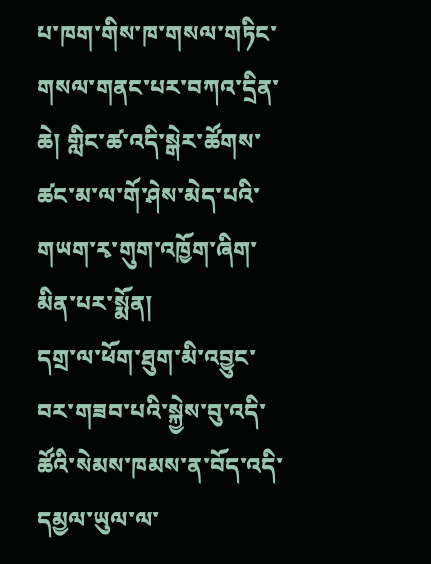པ་ཁག་གིས་ཁ་གསལ་གཏིང་གསལ་གནང་པར་བཀའ་དྲིན་ཆེ། གླིང་ཚ་འདི་སྒེར་ཚོགས་ཚང་མ་ལ་གོ་ཤེས་མེད་པའི་གཡག་རྭ་གུག་འཁྱོག་ཞིག་མིན་པར་སྨོན།
དགྲ་ལ་ཕོག་ཐུག་མི་འབྱུང་བར་གཟབ་པའི་སྐྱེས་བུ་འདི་ཚོའི་སེམས་ཁམས་ན་བོད་འདི་དམྱལ་ཡུལ་ལ་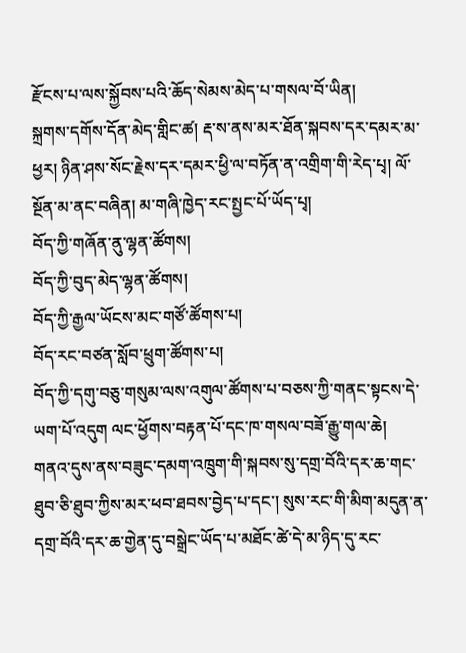རྫོངས་པ་ལས་སྐྱོབས་པའི་ཆོད་སེམས་མེད་པ་གསལ་བོ་ཡིན།
སྐྲགས་དགོས་དོན་མེད་གླིང་ཚ། རྡ་ས་ནས་མར་ཐོན་སྐབས་དར་དམར་མ་ཕྱར། ཉིན་ཤས་སོང་རྗེས་དར་དམར་ཕྱི་ལ་བཏོན་ན་འགྲིག་གི་རེད་པྭ། ལོ་སྔོན་མ་ནང་བཞིན། མ་གཞི་ཁྱེད་རང་སྤྱང་པོ་ཡོད་པྭ།
བོད་ཀྱི་གཞོན་ནུ་ལྷན་ཚོགས།
བོད་ཀྱི་བུད་མེད་ལྷན་ཚོགས།
བོད་ཀྱི་རྒྱལ་ཡོངས་མང་གཙོ་ཚོགས་པ།
བོད་རང་བཙན་སློབ་ཕྲུག་ཚོགས་པ།
བོད་ཀྱི་དགུ་བཅུ་གསུམ་ལས་འགུལ་ཚོགས་པ་བཅས་ཀྱི་གནང་སྟངས་དེ་ཡག་པོ་འདུག ལང་ཕྱོགས་བརྟན་པོ་དང་ཁ་གསལ་བཟོ་རྒྱུ་གལ་ཆེ།
གནའ་དུས་ནས་བཟུང་དམག་འཁྲུག་གི་སྐབས་སུ་དགྲ་བོའི་དར་ཆ་གང་ཐུབ་ཅི་ཐུབ་ཀྱིས་མར་ཕབ་ཐབས་བྱེད་པ་དང་། སུས་རང་གི་མིག་མདུན་ན་དགྲ་བོའི་དར་ཆ་གྱེན་དུ་བསྒྲེང་ཡོད་པ་མཐོང་ཚེ་དེ་མ་ཉིད་དུ་རང་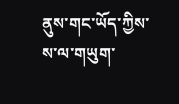ནུས་གང་ཡོད་ཀྱིས་ས་ལ་གཡུག་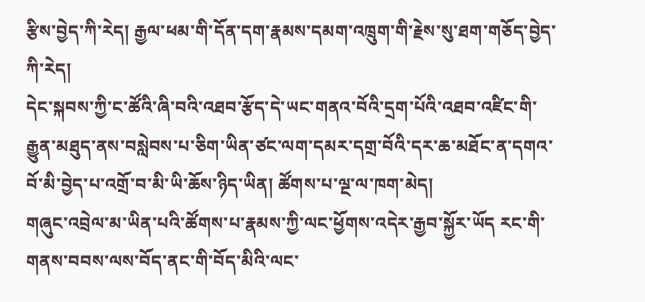རྩིས་བྱེད་ཀི་རེད། རྒྱལ་ཕམ་གི་དོན་དག་རྣམས་དམག་འཁྲུག་གི་རྗེས་སུ་ཐག་གཅོད་བྱེད་ཀི་རེད།
དེང་སྐབས་ཀྱི་ང་ཚོའི་ཞི་བའི་འཐབ་རྩོད་དེ་ཡང་གནའ་བོའི་དྲག་པོའི་འཐབ་འཛིང་གི་རྒྱུན་མཐུད་ནས་བསླེབས་པ་ཅིག་ཡིན་ཙང་ལག་དམར་དགྲ་བོའི་དར་ཆ་མཐོང་ན་དགའ་བོ་མི་བྱེད་པ་འགྲོ་བ་མི་ཡི་ཆོས་ཉིད་ཡིན། ཚོགས་པ་ལྔ་ལ་ཁག་མེད།
གཞུང་འབྲེལ་མ་ཡིན་པའི་ཚོགས་པ་རྣམས་ཀྱི་ལང་ཕྱོགས་འདེར་རྒྱབ་སྐྱོར་ཡོད རང་གི་གནས་བབས་ལས་བོད་ནང་གི་བོད་མིའི་ལང་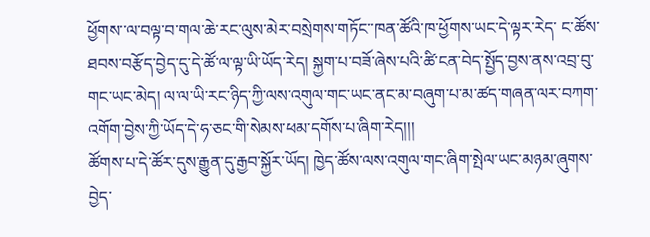ཕྱོགས་་ལ་བལྟ་བ་གལ་ཆེ་རང་ལུས་མེར་བསྲེགས་གཏོང་་ཁན་ཚོའི་ཁ་ཕྱོགས་ཡང་དེ་ལྟར་རེད་ ང་ཚོས་ཐབས་བརྩོད་བྱེད་དུ་དེ་ཚོ་ལ་ལྟ་ཡི་ཡོད་རེད། སྐྱག་པ་བཟོ་ཞེས་པའི་ཚི་ངན་བེད་སྤྱོད་བྱས་ནས་འབྲ་བུ་གང་ཡང་མེད། ལ་ལ་ཡི་རང་ཉིད་ཀྱི་ལས་འགུལ་གང་ཡང་ནང་མ་བཞུག་པ་མ་ཚད་གཞན་ལར་བཀག་འགོག་བྱེས་ཀྱི་ཡོད་དེ་ཧ་ཅང་གི་སེམས་ཕམ་དགོས་པ་ཞིག་རེད།།།
ཚོགས་པ་དེ་ཚོར་དུས་རྒྱུན་དུ་རྒྱབ་སྐྱོར་ཡོད། ཁྱེད་ཚོས་ལས་འགུལ་གང་ཞིག་སྤེལ་ཡང་མཉམ་ཞུགས་བྱེད་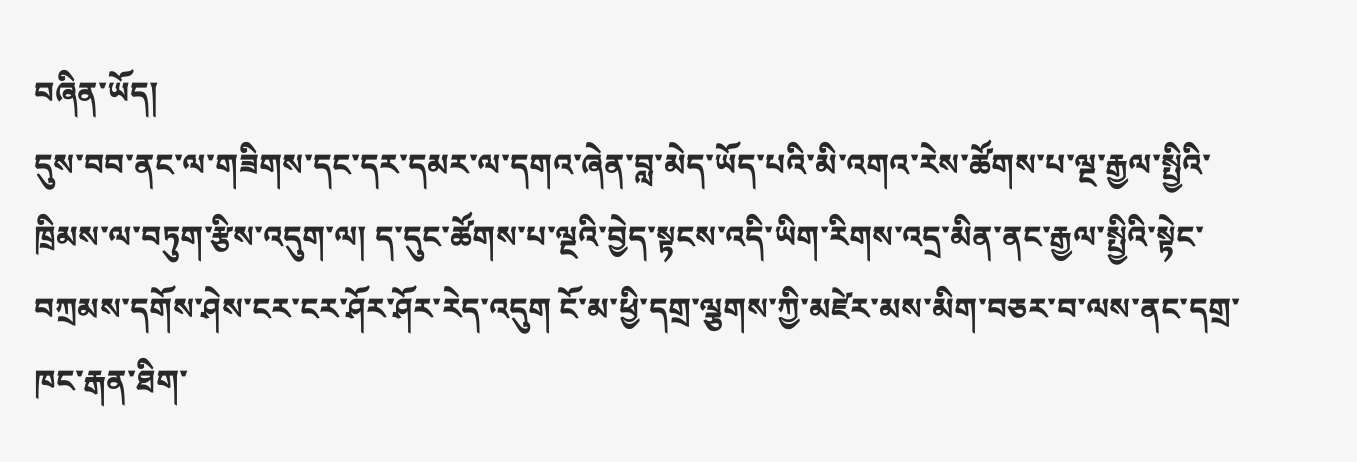བཞིན་ཡོད།
དུས་བབ་ནང་ལ་གཟིགས་དང་དར་དམར་ལ་དགའ་ཞེན་བླ་མེད་ཡོད་པའི་མི་འགའ་རེས་ཚོགས་པ་ལྔ་རྒྱལ་སྤྱིའི་ཁྲིམས་ལ་བཏུག་རྩིས་འདུག་ལ། ད་དུང་ཚོགས་པ་ལྔའི་བྱེད་སྟངས་འདི་ཡིག་རིགས་འདྲ་མིན་ནང་རྒྱལ་སྤྱིའི་སྟེང་བཀྲམས་དགོས་ཤེས་ངར་ངར་ཤོར་ཤོར་རེད་འདུག ངོ་མ་ཕྱི་དགྲ་ལྕགས་ཀྱི་མཛེར་མས་མིག་བཅར་བ་ལས་ནང་དགྲ་ཁང་རྒན་ཐིག་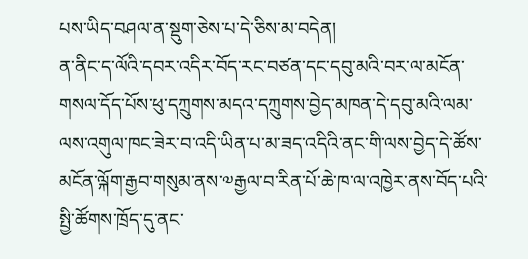པས་ཡིད་བཤལ་ན་སྡུག་ཅེས་པ་དེ་ཅིས་མ་བདེན།
ན་ནིང་ད་ལོའི་དབར་འདིར་བོད་རང་བཙན་དང་དབུ་མའི་བར་ལ་མངོན་གསལ་དོད་པོས་ཕུ་དཀྲུགས་མདའ་དཀྲུགས་བྱེད་མཁན་དེ་དབུ་མའི་ལམ་ལས་འགུལ་ཁང་ཟེར་བ་འདི་ཡིན་པ་མ་ཟད་འདིའི་ནང་གི་ལས་བྱེད་དེ་ཚོས་མངོན་ལྐོག་རྒྱབ་གསུམ་ནས་༧རྒྱལ་བ་རིན་པོ་ཆེ་ཁ་ལ་འཁྱེར་ནས་བོད་པའི་སྤྱི་ཚོགས་ཁྲོད་དུ་ནང་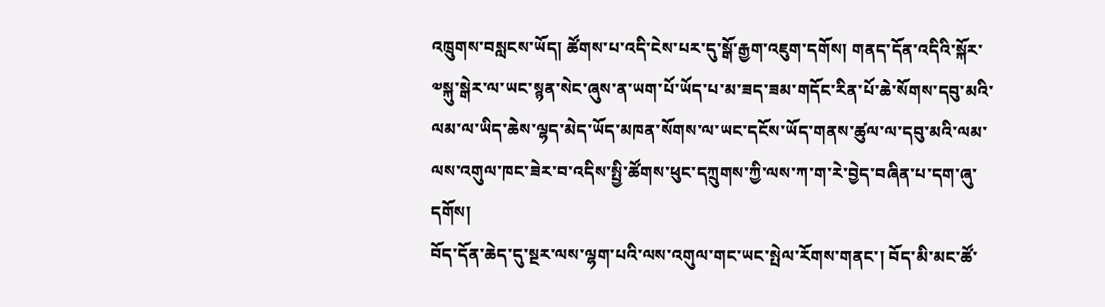འཁྲུགས་བསླངས་ཡོད། ཚོགས་པ་འདི་ངེས་པར་དུ་སྒོ་རྒྱག་འཇུག་དགོས། གནད་དོན་འདིའི་སྐོར་༧སྐུ་སྒེར་ལ་ཡང་སྙན་སེང་ཞུས་ན་ཡག་པོ་ཡོད་པ་མ་ཟད་ཟམ་གདོང་རིན་པོ་ཆེ་སོགས་དབུ་མའི་ལམ་ལ་ཡིད་ཆེས་ལྷད་མེད་ཡོད་མཁན་སོགས་ལ་ཡང་དངོས་ཡོད་གནས་ཚུལ་ལ་དབུ་མའི་ལམ་ལས་འགུལ་ཁང་ཟེར་བ་འདིས་སྤྱི་ཚོགས་ཕུང་དཀྲུགས་ཀྱི་ལས་ཀ་ག་རེ་བྱེད་བཞིན་པ་དག་ཞུ་དགོས།
བོད་དོན་ཆེད་དུ་སྔར་ལས་ལྷག་པའི་ལས་འགུལ་གང་ཡང་སྤེལ་རོགས་གནང་། བོད་མི་མང་ཚོ་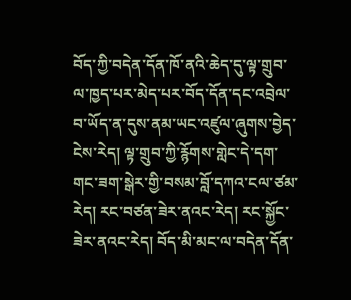བོད་ཀྱི་བདེན་དོན་ཁོ་ནའི་ཆེད་དུ་ལྟ་གྲུབ་ལ་ཁྱད་པར་མེད་པར་བོད་དོན་དང་འབྲེལ་བ་ཡོད་ན་དུས་ནམ་ཡང་འཛུལ་ཞུགས་བྱེད་ངེས་རེད། ལྟ་གྲུབ་ཀྱི་རྙོགས་གླེང་དེ་དག་གང་ཟག་སྒེར་གྱི་བསམ་བློ་དཀའ་ངལ་ཙམ་རེད། རང་བཙན་ཟེར་ནའང་རེད། རང་སྐྱོང་ཟེར་ནའང་རེད། བོད་མི་མང་ལ་བདེན་དོན་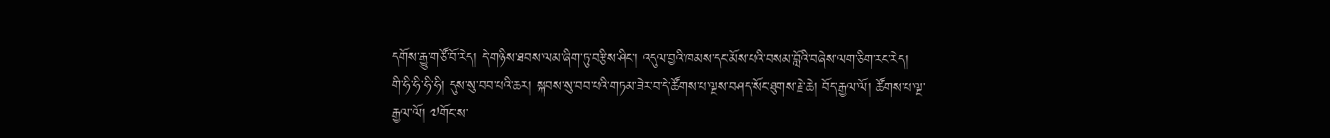དགོས་རྒྱུ་གཙོ་བོ་རེད། དེ་གཉིས་ཐབས་ལམ་ཞིག་ཏུ་བརྩིས་ཤིང་། འདུལ་བྱའི་ཁམས་དང་མོས་པའི་བསམ་བློའི་བཞེས་ལག་ཅིག་རང་རེད།
གི་ཧི་ཧི་ཧི་ཧི། དུས་སུ་བབ་པའི་ཆར། སྐབས་སུ་བབ་པའི་གཏམ་ཟེར་བ་དེ་ཚོགས་པ་ལྔས་བཤད་སོང་ཐུགས་རྗེ་ཆེ། བོད་རྒྱལ་ལོ། ཚོགས་པ་ལྔ་རྒྱལ་ལོ། ༧གོང་ས་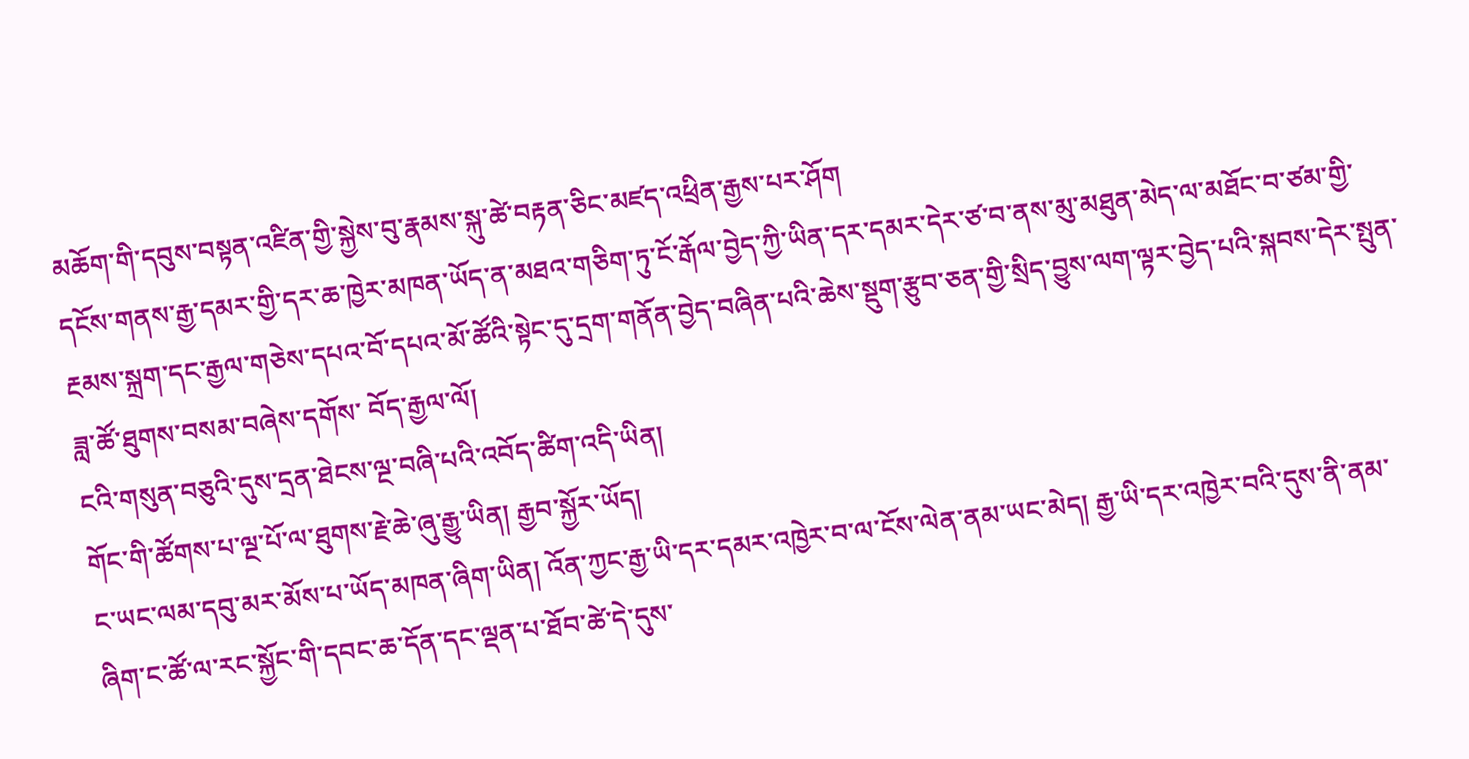མཆོག་གི་དབུས་བསྟན་འཛིན་གྱི་སྐྱེས་བུ་རྣམས་སྐུ་ཚེ་བརྟན་ཅིང་མཛད་འཕྲིན་རྒྱས་པར་ཤོག
དངོས་གནས་རྒྱ་དམར་གྱི་དར་ཆ་ཁྱེར་མཁན་ཡོད་ན་མཐའ་གཅིག་ཏུ་ངོ་རྒོལ་བྱེད་ཀྱི་ཡིན་དར་དམར་དེར་ཙ་བ་ནས་མུ་མཐུན་མེད་ལ་མཐོང་བ་ཙམ་གྱི་རྔམས་སྐྲག་དང་རྒྱལ་གཅེས་དཔའ་བོ་དཔའ་མོ་ཚོའི་སྟེང་དུ་དྲག་གནོན་བྱེད་བཞིན་པའི་ཆེས་སྡུག་རྩུབ་ཅན་གྱི་སྲིད་བྱུས་ལག་ལྟར་བྱེད་པའི་སྐབས་དེར་སྤུན་ཟླ་ཚོ་ཐུགས་བསམ་བཞེས་དགོས་ བོད་རྒྱལ་ལོ།
ངའི་གསུན་བཅུའི་དུས་དྲན་ཐེངས་ལྔ་བཞི་པའི་འབོད་ཚིག་འདི་ཡིན།
གོང་གི་ཚོགས་པ་ལྔ་པོ་ལ་ཐུགས་རྗེ་ཆེ་ཞུ་རྒྱུ་ཡིན། རྒྱབ་སྐྱོར་ཡོད།
ང་ཡང་ལམ་དབུ་མར་མོས་པ་ཡོད་མཁན་ཞིག་ཡིན། འོན་ཀྱང་རྒྱ་ཡི་དར་དམར་འཁྱེར་བ་ལ་ངོས་ལེན་ནམ་ཡང་མེད། རྒྱ་ཡི་དར་འཁྱེར་བའི་དུས་ནི་ནམ་ཞིག་ང་ཚོ་ལ་རང་སྐྱོང་གི་དབང་ཆ་དོན་དང་ལྡན་པ་ཐོབ་ཚེ་དེ་དུས་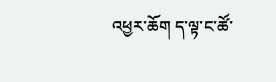འཕྱར་ཆོག ད་ལྟ་ང་ཚོ་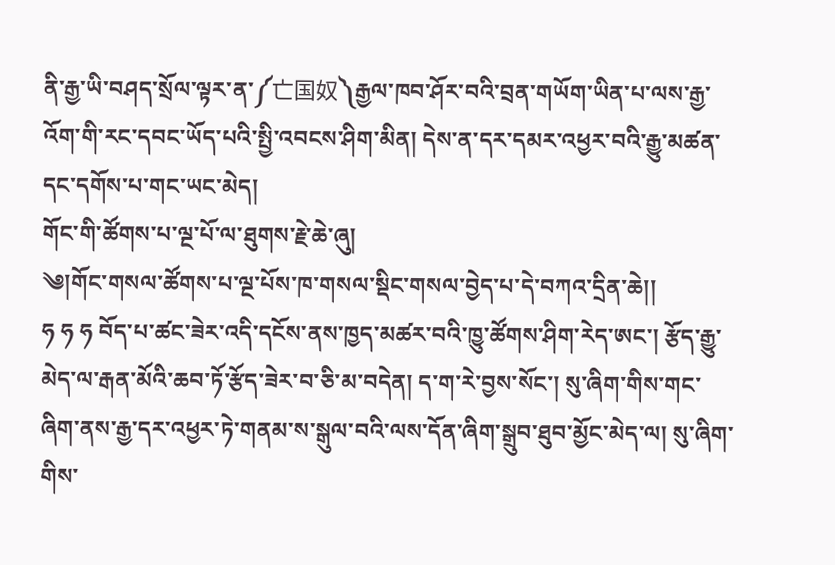ནི་རྒྱ་ཡི་བཤད་སྲོལ་ལྟར་ན་༼亡国奴༽རྒྱལ་ཁབ་ཤོར་བའི་བྲན་གཡོག་ཡིན་པ་ལས་རྒྱ་འོག་གི་རང་དབང་ཡོད་པའི་སྤྱི་འབངས་ཤིག་མིན། དེས་ན་དར་དམར་འཕྱར་བའི་རྒྱུ་མཚན་དང་དགོས་པ་གང་ཡང་མེད།
གོང་གི་ཚོགས་པ་ལྔ་པོ་ལ་ཐུགས་རྗེ་ཆེ་ཞུ།
༄།གོང་གསལ་ཚོགས་པ་ལྔ་པོས་ཁ་གསལ་སྡིང་གསལ་བྱེད་པ་དེ་བཀའ་དྲིན་ཆེ།།
ཧ ཧ ཧ བོད་པ་ཚང་ཟེར་འདི་དངོས་ནས་ཁྱད་མཚར་བའི་ཁྱུ་ཚོགས་ཤིག་རེད་ཨང་། རྩོད་རྒྱུ་མེད་ལ་རྒན་མོའི་ཆབ་ཏོ་རྩོད་ཟེར་བ་ཅི་མ་བདེན། ད་ག་རེ་བྱས་སོང་། སུ་ཞིག་གིས་གང་ཞིག་ནས་རྒྱ་དར་འཕྱར་ཏེ་གནམ་ས་སྒུལ་བའི་ལས་དོན་ཞིག་སྒྲུབ་ཐུབ་མྱོང་མེད་ལ། སུ་ཞིག་གིས་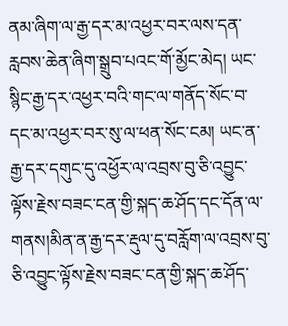ནམ་ཞིག་ལ་རྒྱ་དར་མ་འཕྱར་བར་ལས་དན་རླབས་ཆེན་ཞིག་སྒྲུབ་པའང་གོ་མྱོང་མེད། ཡང་སྙིང་རྒྱ་དར་འཕྱར་བའི་གང་ལ་གནོད་སོང་བ་དང་མ་འཕྱར་བར་སུ་ལ་ཕན་སོང་ངམ། ཡང་ན་རྒྱ་དར་དགུང་དུ་འཕྱོར་ལ་འབྲས་བུ་ཅི་འབྱུང་ལྟོས་རྗེས་བཟང་ངན་གྱི་སྐད་ཆ་ཤོད་དང་དོན་ལ་གནས།མིན་ན་རྒྱ་དར་རྡུལ་དུ་བརློག་ལ་འབྲས་བུ་ཅི་འབྱུང་ལྟོས་རྗེས་བཟང་ངན་གྱི་སྐད་ཆ་ཤོད་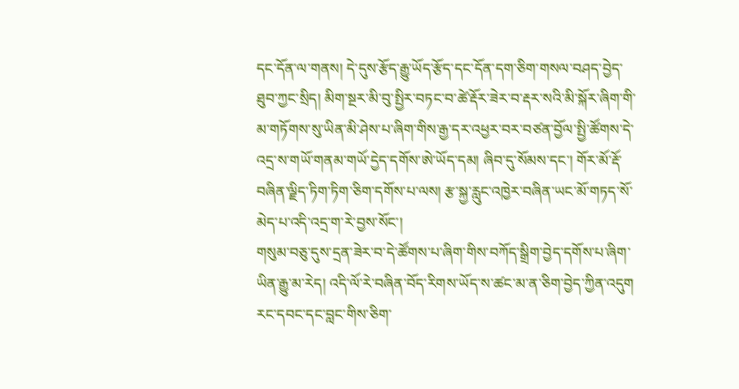དང་དོན་ལ་གནས། དེ་དུས་རྩོད་རྒྱུ་ཡོད་རྩོད་དང་དོན་དག་ཅིག་གསལ་བཤད་བྱེད་ཐུབ་ཀྱང་སྲིད། མིག་སྔར་མི་བུ་སྤྱིར་བཏང་བ་ཚེ་རྡོར་ཟེར་བ་རྡར་སའི་མི་སྐོར་ཞིག་གི་མ་གཏོགས་སུ་ཡིན་མི་ཤེས་པ་ཞིག་གིས་རྒྱ་དར་འཕྱར་བར་བཙན་བྱོལ་སྤྱི་ཚོགས་དེ་འདྲ་ས་གཡོ་གནམ་གཡོ་དྱེད་དགོས་ཨེ་ཡོད་དམ། ཞིབ་དུ་སོམས་དང་། གོར་མོ་རྡོ་བཞིན་ལྗིད་ཏིག་ཏིག་ཅིག་དགོས་པ་ལས། རྩ་སྐྱ་རླུང་འཁྱེར་བཞིན་ཡང་མོ་གཏད་སོ་མེད་པ་འདི་འདྲ་ག་རེ་བྱས་སོང་།
གསུམ་བཅུ་དུས་དྲན་ཟེར་བ་དེ་ཚོགས་པ་ཞིག་གིས་བཀོད་སྒྲིག་བྱེད་དགོས་པ་ཞིག་ཡིན་རྒྱུ་མ་རེད། འདི་ལོ་རེ་བཞིན་བོད་རིགས་ཡོད་ས་ཚང་མ་ན་ཅིག་བྱེད་ཀྱིན་འདུག རང་དབང་དང་བླང་གིས་ཅིག་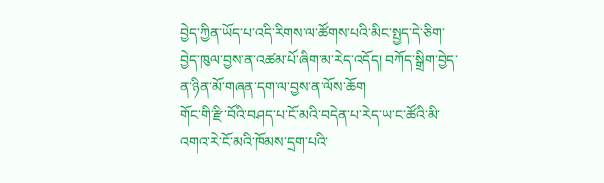བྱེད་ཀྱིན་ཡོད་པ་འདི་རིགས་ལ་ཚོགས་པའི་མིང་སྤྱད་དེ་ཅིག་བྱེད་ཁུལ་བྱས་ན་འཚམ་པོ་ཞིག་མ་རེད་འདོད། བཀོད་སྒྲིག་བྱེད་ན་ཉིན་མོ་གཞན་དག་ལ་བྱས་ན་ལོས་ཆོག
གོང་གི་རྫི་བོའི་བཤད་པ་ངོ་མའི་བདེན་པ་རེད་ཡ་ང་ཚོའི་མི་འགའ་རེ་ངོ་མའི་ཁོམས་དྲག་པའི་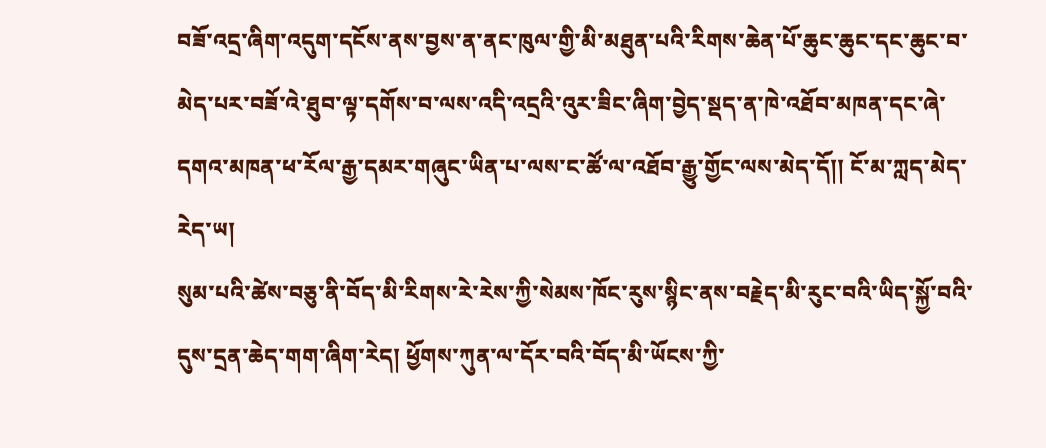བཟོ་འདྲ་ཞིག་འདུག་དངོས་ནས་བྱས་ན་ནང་ཁུལ་གྱི་མི་མཐུན་པའི་རིགས་ཆེན་པོ་ཆུང་ཆུང་དང་ཆུང་བ་མེད་པར་བཟོ་འེ་ཐུབ་ལྟ་དགོས་བ་ལས་འདི་འདྲའི་འུར་ཟིང་ཞིག་བྱེད་སྡད་ན་ཁེ་འཐོབ་མཁན་དང་ཞེ་དགའ་མཁན་ཕ་རོལ་རྒྱ་དམར་གཞུང་ཡིན་པ་ལས་ང་ཚོ་ལ་འཐོབ་རྒྱུ་གྱོང་ལས་མེད་དོ།། ངོ་མ་ཀླད་མེད་རེད་ཡ།
སུམ་པའི་ཚེས་བཅུ་ནི་བོད་མི་རིགས་རེ་རེས་ཀྱི་སེམས་ཁོང་རུས་སྙིང་ནས་བརྗེད་མི་རུང་བའི་ཡིད་སྐྱོ་བའི་དུས་དྲན་ཆེད་གག་ཞིག་རེད། ཕྱོགས་ཀུན་ལ་དོར་བའི་བོད་མི་ཡོངས་ཀྱི་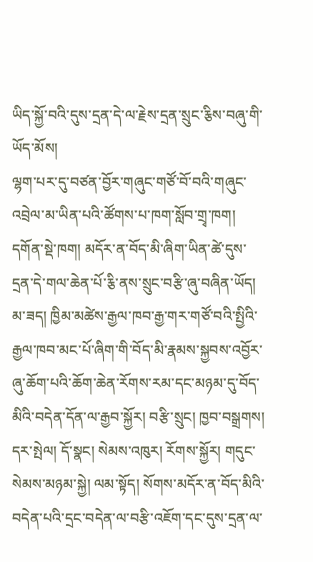ཡིད་སྐྱོ་བའི་དུས་དྲན་དེ་ལ་རྗེས་དྲན་སྲུང་རྕིས་བཞུ་གི་ཡོད་མོས།
ལྷག་པར་དུ་བཙན་བྱོར་གཞུང་གཙོ་བོ་བའི་གཞུང་འབྲེལ་མ་ཡིན་པའི་ཚོགས་པ་ཁག་སློབ་གྲྭ་ཁག། དགོན་སྡེ་ཁག། མདོར་ན་བོད་མི་ཞིག་ཡིན་ཚེ་དུས་དྲན་དེ་གལ་ཆེན་པོ་རྕི་ནས་སྲུང་བརྩི་ཞུ་བཞིན་ཡོད། མ་ཟད། ཁྱིམ་མཚེས་རྒྱལ་ཁབ་རྒྱ་གར་གཙོ་བའི་སྤྱིའི་རྒྱལ་ཁབ་མང་པོ་ཞིག་གི་བོད་མི་རྣམས་སྐྱབས་འབྱོར་ཞུ་ཆོག་པའི་ཆོག་ཆེན་རོགས་རམ་དང་མཉམ་དུ་བོད་མིའི་བདེན་དོན་ལ་རྒྱབ་སྐྱོར། བརྩི་སྲུང། ཁྱབ་བསྒྲགས། དར་སྤེལ། དོ་སྣང། སེམས་འཁུར། རོགས་སྐྱོར། གདུང་སེམས་མཉམ་སྐྱེ། ལམ་སྟོད། སོགས་མདོར་ན་བོད་མིའི་བདེན་པའི་དྲང་བདེན་ལ་བརྩི་འཇོག་དང་དུས་དྲན་ལ་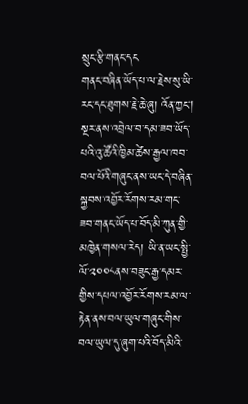སྲུང་རྩི་གནང་དང
གནང་བཞིན་ཡོད་པ་ལ་རྗེས་སུ་ཡི་རང་དང་ཐུགས་རྗེ་ཆེ་ཞུ། འོན་ཀྱང། སྔར་ནས་འབྲེལ་བ་དམ་ཟབ་ཡོད་པའི་འུ་ཚོའི་ཁྱིམ་ཚེས་རྒྱལ་ཁབ་བལ་པོའི་གཞུང་ནས་ཡང་དེ་བཞིན་སྐྱབས་འབྱོར་རོགས་རམ་གང་ཟབ་གནང་ཡོད་པ་བོད་མི་ཀུན་གྱི་མཁྱེན་གསལ་རེད། ཡི་ན་ཡང་སྤྱི་ལོ་༢༠༠༨ནས་བཟུང་རྒྱ་དམར་གྱིས་དཔལ་འབྱོར་རོགས་རམ་ལ་རྟེན་ནས་བལ་ཡུལ་གཞུང་གིས་བལ་ཡུལ་དུ་ཞུག་པའི་བོད་མིའི་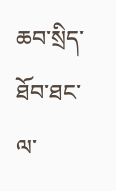ཆབ་སྲིད་ཐོབ་ཐང་ལ་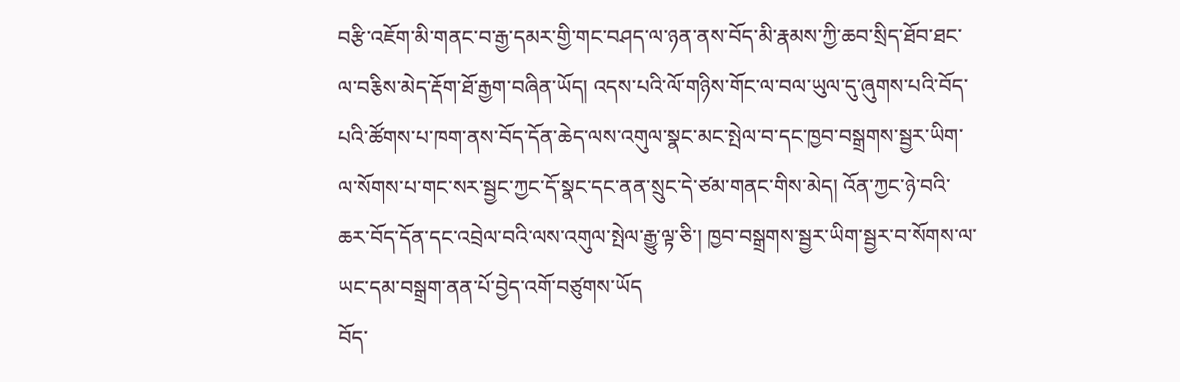བརྩི་འཇོག་མི་གནང་བ་རྒྱ་དམར་གྱི་གང་བཤད་ལ་ཉན་ནས་བོད་མི་རྣམས་ཀྱི་ཆབ་སྲིད་ཐོབ་ཐང་ལ་བརྕིས་མེད་རྡོག་ཐོ་རྒྱག་བཞིན་ཡོད། འདས་པའི་ལོ་གཉིས་གོང་ལ་བལ་ཡུལ་དུ་ཞུགས་པའི་བོད་པའི་ཚོགས་པ་ཁག་ནས་བོད་དོན་ཆེད་ལས་འགུལ་སྣང་མང་སྤེལ་བ་དང་ཁྱབ་བསྒྲགས་སྦྱར་ཡིག་ལ་སོགས་པ་གང་སར་སྦྱང་ཀྱང་དོ་སྣང་དང་ནན་སྲུང་དེ་ཙམ་གནང་གིས་མེད། འོན་ཀྱང་ཉེ་བའི་ཆར་བོད་དོན་དང་འབྲེལ་བའི་ལས་འགུལ་སྤེལ་རྒྱུ་ལྟ་ཅི་། ཁྱབ་བསྒྲགས་སྦྱར་ཡིག་སྦྱར་བ་སོགས་ལ་ཡང་དམ་བསྒྲག་ནན་པོ་བྱེད་འགོ་བཙུགས་ཡོད
བོད་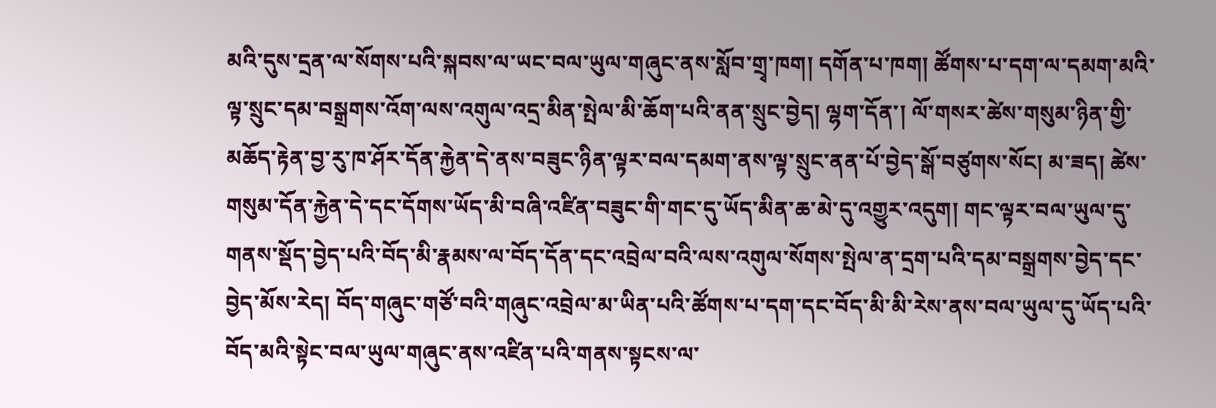མའི་དུས་དྲན་ལ་སོགས་པའི་སྐབས་ལ་ཡང་བལ་ཡུལ་གཞུང་ནས་སློབ་གྲྭ་ཁག། དགོན་པ་ཁག། ཚོགས་པ་དག་ལ་དམག་མའི་ལྟ་སྲུང་དམ་བསྒྲགས་འོག་ལས་འགུལ་འདྲ་མིན་སྤེལ་མི་ཆོག་པའི་ནན་སྲུང་བྱེད། ལྷག་དོན་། ལོ་གསར་ཚེས་གསུམ་ཉིན་གྱི་མཆོད་རྟེན་བྱ་རུ་ཁ་ཤོར་དོན་རྐྱེན་དེ་ནས་བཟུང་ཉིན་ལྟར་བལ་དམག་ནས་ལྟ་སྲུང་ནན་པོ་བྱེད་སྒོ་བཙུགས་སོང། མ་ཟད། ཚེས་གསུམ་དོན་རྐྱེན་དེ་དང་དོགས་ཡོད་མི་བཞི་འཛིན་བཟུང་གི་གང་དུ་ཡོད་མིན་ཆ་མེ་དུ་འགྱུར་འདུག། གང་ལྟར་བལ་ཡུལ་དུ་གནས་སྡོད་བྱེད་པའི་བོད་མི་རྣམས་ལ་བོད་དོན་དང་འབྲེལ་བའི་ལས་འགུལ་སོགས་སྤེལ་ན་དྲག་པའི་དམ་བསྒྲགས་བྱེད་དང་བྱེད་མོས་རེད། བོད་གཞུང་གཙོ་བའི་གཞུང་འབྲེལ་མ་ཡིན་པའི་ཚོགས་པ་དག་དང་བོད་མི་མི་རེས་ནས་བལ་ཡུལ་དུ་ཡོད་པའི་བོད་མའི་སྟེང་བལ་ཡུལ་གཞུང་ནས་འཛིན་པའི་གནས་སྟངས་ལ་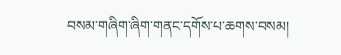བསམ་གཞིག་ཞིག་གནང་དགོས་པ་ཆགས་བསམ།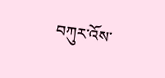བཀུར་འོས་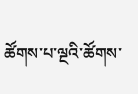ཚོགས་པ་ལྔའི་ཚོགས་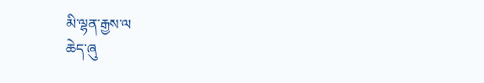མི་ལྷན་རྒྱས་ལ
ཆེད་ཞུ